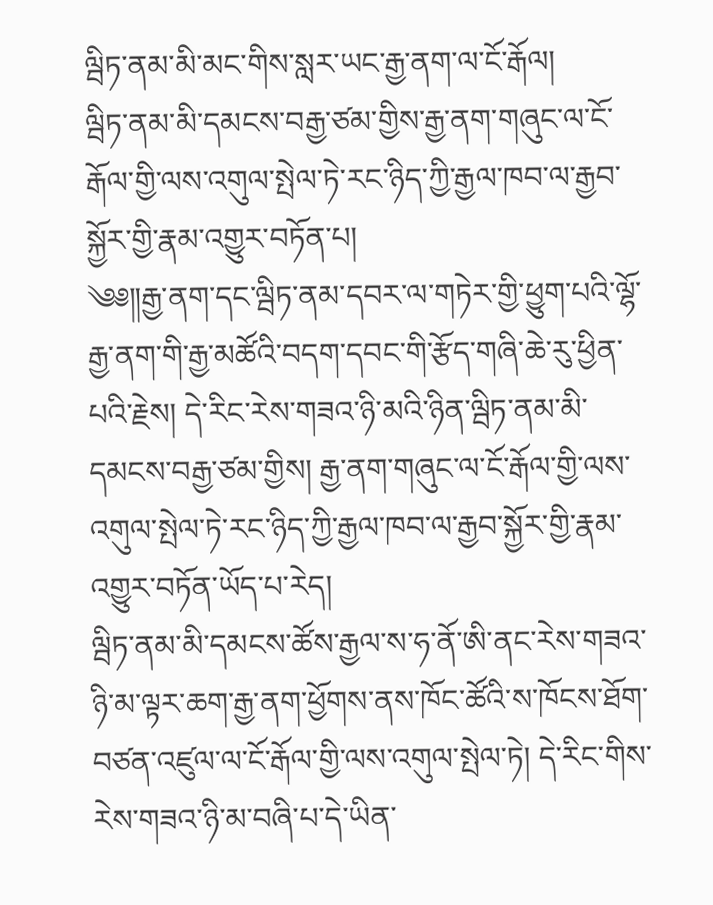ལྦིཏ་ནམ་མི་མང་གིས་སླར་ཡང་རྒྱ་ནག་ལ་ངོ་རྒོལ།
ལྦིཏ་ནམ་མི་དམངས་བརྒྱ་ཙམ་གྱིས་རྒྱ་ནག་གཞུང་ལ་ངོ་རྒོལ་གྱི་ལས་འགུལ་སྤེལ་ཏེ་རང་ཉིད་ཀྱི་རྒྱལ་ཁབ་ལ་རྒྱབ་སྐྱོར་གྱི་རྣམ་འགྱུར་བཏོན་པ།
༄༅༎རྒྱ་ནག་དང་ལྦིཏ་ནམ་དབར་ལ་གཏེར་གྱི་ཕྱུག་པའི་ལྷོ་རྒྱ་ནག་གི་རྒྱ་མཚོའི་བདག་དབང་གི་རྩོད་གཞི་ཆེ་རུ་ཕྱིན་པའི་རྗེས། དེ་རིང་རེས་གཟའ་ཉི་མའི་ཉིན་ལྦིཏ་ནམ་མི་དམངས་བརྒྱ་ཙམ་གྱིས། རྒྱ་ནག་གཞུང་ལ་ངོ་རྒོལ་གྱི་ལས་འགུལ་སྤེལ་ཏེ་རང་ཉིད་ཀྱི་རྒྱལ་ཁབ་ལ་རྒྱབ་སྐྱོར་གྱི་རྣམ་འགྱུར་བཏོན་ཡོད་པ་རེད།
ལྦིཏ་ནམ་མི་དམངས་ཚོས་རྒྱལ་ས་ཧ་ནོ་ཨི་ནང་རེས་གཟའ་ཉི་མ་ལྟར་ཆག་རྒྱ་ནག་ཕྱོགས་ནས་ཁོང་ཚོའི་ས་ཁོངས་ཐོག་བཙན་འཛུལ་ལ་ངོ་རྒོལ་གྱི་ལས་འགུལ་སྤེལ་ཏེ། དེ་རིང་གིས་རེས་གཟའ་ཉི་མ་བཞི་པ་དེ་ཡིན་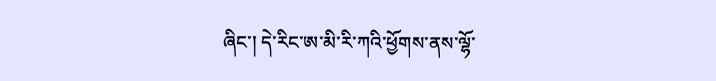ཞིང་། དེ་རིང་ཨ་མི་རི་ཀའི་ཕྱོགས་ནས་ལྷོ་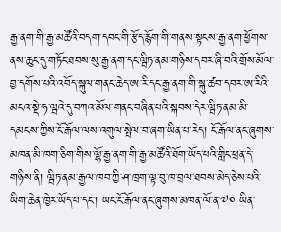རྒྱ་ནག་གི་རྒྱ་མཚོའི་བདག་དབང་གི་རྩོད་རྙོག་གི་གནས་སྟངས་རྒྱ་ནག་ཕྱོགས་ནས་ཆུང་དུ་གཏོང་ཐབས་སུ་རྒྱ་ནག་དང་ལྦིཏ་ནམ་གཉིས་དབར་ཞི་བའི་གྲོས་མོལ་བྱ་དགོས་པའི་འབོད་སྐུལ་གནང་ཆེད་ཨ་རི་དང་རྒྱ་ནག་གི་སྐུ་ཚབ་དབར་ཨ་རིའི་མངའ་སྡེ་ཧ་ལྦའེ་དུ་བཀའ་མོལ་གནང་བཞིན་པའི་སྐབས་དེར་ལྦིཏ་ནམ་མི་དམངས་ཀྱིས་ངོ་རྒོལ་ལས་འགུལ་སྤེལ་བ་ཞག་ཡིན་པ་རེད། ངོ་རྒོལ་ནང་ཞུགས་མཁན་མི་ཁག་ཅིག་གིས་ལྷོ་རྒྱ་ནག་གི་རྒྱ་མཚོའི་ཐོག་ཡོད་པའི་གླིང་ཕྲན་དེ་གཉིས་ནི། ལྦིཏ་ནམ་རྒྱལ་ཁབ་ཀྱི་ཤ་ཁྲག་ལྟ་བུ་ཁ་བྲལ་ཐབས་མེད་ཅེས་པའི་ཡིག་ཆེན་ཁྱེར་ཡོད་པ་དང་། ཡང་ངོ་རྒོལ་ནང་ཞུགས་མཁན་ལོ་ན་༧༠ ཡིན་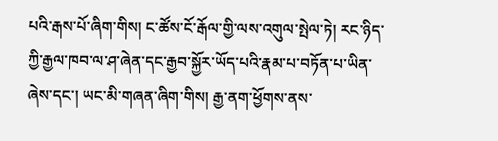པའི་རྒས་པོ་ཞིག་གིས། ང་ཚོས་ངོ་རྒོལ་གྱི་ལས་འགུལ་སྤེལ་ཏེ། རང་ཉིད་ཀྱི་རྒྱལ་ཁབ་ལ་ཤ་ཞེན་དང་རྒྱབ་སྐྱོར་ཡོད་པའི་རྣམ་པ་བཏོན་པ་ཡིན་ཞེས་དང་། ཡང་མི་གཞན་ཞིག་གིས། རྒྱ་ནག་ཕྱོགས་ནས་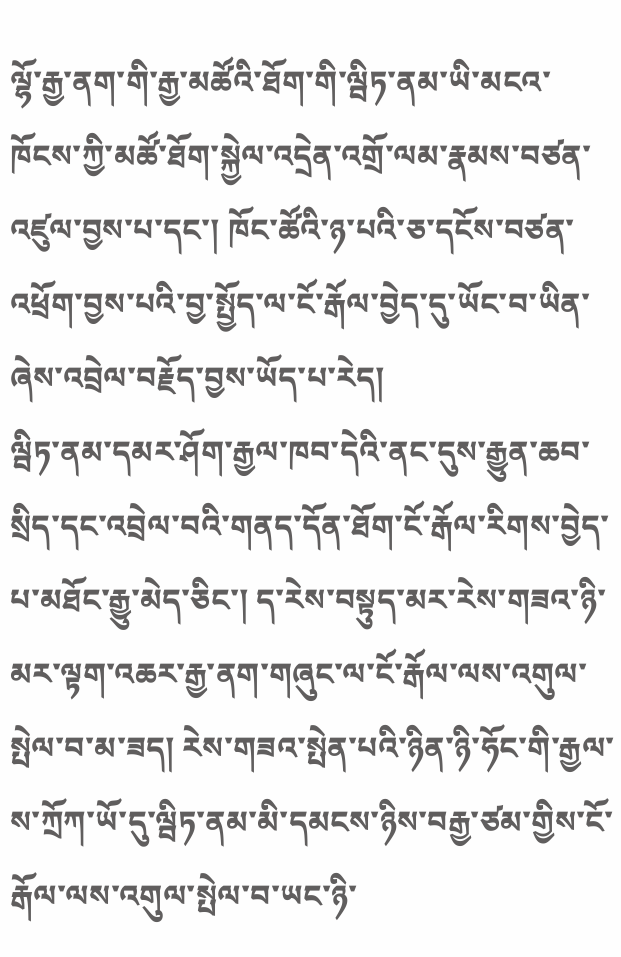ལྷོ་རྒྱ་ནག་གི་རྒྱ་མཚོའི་ཐོག་གི་ལྦིཏ་ནམ་ཡི་མངའ་ཁོངས་ཀྱི་མཚོ་ཐོག་སྐྱེལ་འདྲེན་འགྲོ་ལམ་རྣམས་བཙན་འཛུལ་བྱས་པ་དང་། ཁོང་ཚོའི་ཉ་པའི་ཅ་དངོས་བཙན་འཕྲོག་བྱས་པའི་བྱ་སྤྱོད་ལ་ངོ་རྒོལ་བྱེད་དུ་ཡོང་བ་ཡིན་ཞེས་འབྲེལ་བརྗོད་བྱས་ཡོད་པ་རེད།
ལྦིཏ་ནམ་དམར་ཤོག་རྒྱལ་ཁབ་དེའི་ནང་དུས་རྒྱུན་ཆབ་སྲིད་དང་འབྲེལ་བའི་གནད་དོན་ཐོག་ངོ་རྒོལ་རིགས་བྱེད་པ་མཐོང་རྒྱུ་མེད་ཅིང་། ད་རེས་བསྟུད་མར་རེས་གཟའ་ཉི་མར་ལྟག་འཆར་རྒྱ་ནག་གཞུང་ལ་ངོ་རྒོལ་ལས་འགུལ་སྤེལ་བ་མ་ཟད། རེས་གཟའ་སྤེན་པའི་ཉིན་ཉི་ཧོང་གི་རྒྱལ་ས་ཀྲོཀ་ཡོ་དུ་ལྦིཏ་ནམ་མི་དམངས་ཉིས་བརྒྱ་ཙམ་གྱིས་ངོ་རྒོལ་ལས་འགུལ་སྤེལ་བ་ཡང་ཉི་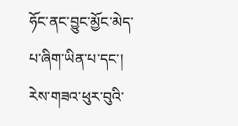ཧོང་ནང་བྱུང་མྱོང་མེད་པ་ཞིག་ཡིན་པ་དང་། རེས་གཟའ་ཕུར་བུའི་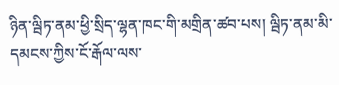ཉིན་ལྦིཏ་ནམ་ཕྱི་སྲིད་ལྷན་ཁང་གི་མགྲིན་ཚབ་པས། ལྦིཏ་ནམ་མི་དམངས་ཀྱིས་ངོ་རྒོལ་ལས་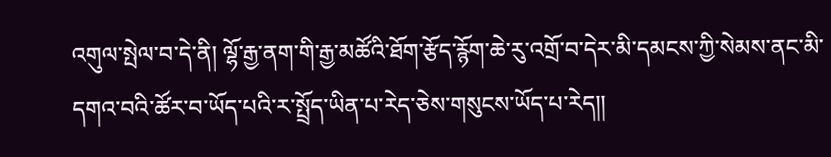འགུལ་སྤེལ་བ་དེ་ནི། ལྷོ་རྒྱ་ནག་གི་རྒྱ་མཚོའི་ཐོག་རྩོད་རྙོག་ཆེ་རུ་འགྲོ་བ་དེར་མི་དམངས་ཀྱི་སེམས་ནང་མི་དགའ་བའི་ཚོར་བ་ཡོད་པའི་ར་སྤྲོད་ཡིན་པ་རེད་ཅེས་གསུངས་ཡོད་པ་རེད།།